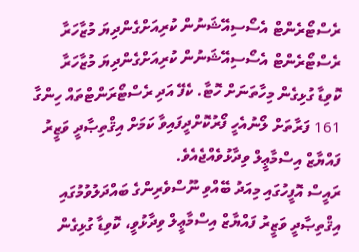ރެސްޓޯރެންޓް އެސޯސިއޭޝަނުން ކުރިއަށްގެންދިޔަ މުޒާހަރާ
ރެސްޓޯރެންޓް އެސޯސިއޭޝަނުން ކުރިއަށްގެންދިޔަ މުޒާހަރާ
ކޮވިޑާ ގުޅިގެން މިހާތަނަށް ހޮޓާ. ކެފޭ އަދި ރެސްޓޯރަންޓްތައް ހިންގާ 161 ފަރާތަށް ލޯނުއެހީ ފޯރުކޮށްދީފައިވާ ކަމަށް އިޤްތިޞާދީ ވަޒީރު ފައްޔާޒް އިސްމާޢީލް ވިދާޅުވެއްޖެއެވެ.
ރައީސް އޮފީހުގައި މިއަދު ބޭއްވި ނޫސްވެރިންގެ ބައްދަލުވުމުގައި އިޤްތިޞާދީ ވަޒީރު ފައްޔާޒް އިސްމާޢީލް ވިދާޅުވީ، ކޮވިޑާ ގުޅިގެން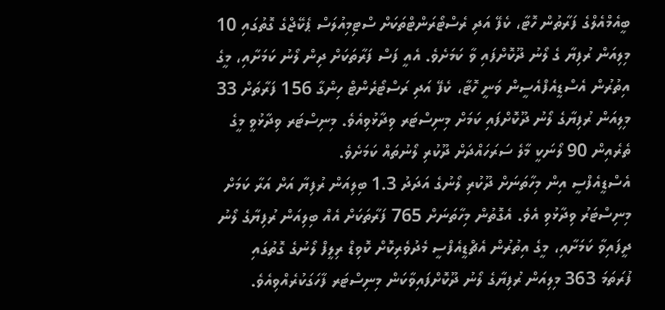ބީއެމްއެލްގެ ފަރާތުން ހޮޓާ، ކެފޭ އަދި ރެސްޓޯރަންޓްތަކަށް ސްޓިމިއުލަސް ޕެކޭޖްގެ ގޮތުގައި 10 މިލިއަން ރުފިޔާ ގެ ލޯނު ދޫކޮށްފައި ވާ ކަމަށެވެ. އެއީ ފަސް ފަރާތަކަށް ދިން ލޯނު ކަމަށާއި، މީގެ އިތުރުން އެސްޑީއެފްއެސީން ވަނީ ހޮޓާ، ކެފޭ އަދި ރަސްޓޯރެންޓް ހިންގާ 156 ފަރާތަށް 33 މިލިއަން ރުފިޔާގެ ލޯނު ދޫކޮށްފައި ކަމަށް މިނިސްޓަރ ވިދާޅުވިއެވެ. މިނިސްޓަރ ވިދާޅުވީ މީގެ ތެރެއިން 90 ލޯނަކީ މާލެ ސަރަހައްދަށް ދޫކުރި ލޯނުތައް ކަމަށެވެ.
އެސްޑީއެފްސީ އިން މިހާތަނަށް ދޫކުރި ލޯނުގެ އަދަދު 1.3 ބިލިއަން ރުފިޔާ އަށް އަރާ ކަމަށް މިނިސްޓަރު ވިދާޅުވި އެވެ. އެގޮތުން މިހާތަނަށް 765 ފަރާތަކަށް އެއް ބިލިއަން ރުފިޔާގެ ލޯނު ދީފައިވާ ކަމަށާއި، މީގެ އިތުރުން އެޗްޑީއެފްސީ މެދުވެރިކޮށް ކޮވިޑް ރިލީފް ލޯނުގެ ގޮތުގައި ފުރަތަމަ 363 މިލިއަން ރުފިޔާގެ ލޯނު ދޫކޮށްފައިވާކަން މިނިސްޓަރ ފާހަގަކުރެއްވިއެވެ.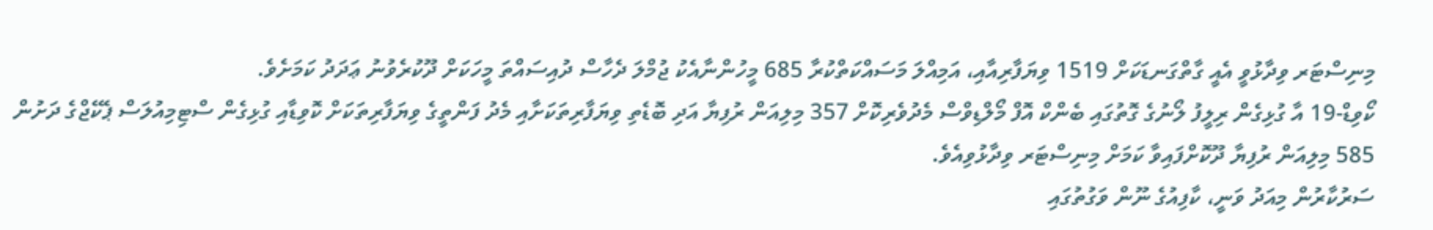މިނިސްޓަރ ވިދާޅުވީ އެއީ ގާތްގަނޑަކަށް 1519 ވިޔަފާރިއާއި، އަމިއްލަ މަސައްކަތްކުރާ 685 މީހުންނާއެކު ޖުމްލަ ދެހާސް ދުއިސައްތަ މީހަކަށް ދޫކުރެވުނު ޢަދަދު ކަމަށެވެ.
ކޯވިޑް-19 އާ ގުޅިގެން ރިލީފު ލޯނުގެ ގޮތުގައި ބެންކް އޮފް މޯލްޑިވްސް މެދުވެރިކޮށް 357 މިލިއަން ރުފިޔާ އަދި ބޮޑެތި ވިޔަފާރިތަކަށާއި މެދު ފަންތީގެ ވިޔަފާރިތަކަށް ކޮވިޑާއި ގުޅިގެން ސްޓިމިއުލަސް ޕެކޭޖްގެ ދަށުން 585 މިލިއަން ރުފިޔާ ދޫކޮށްފައިވާ ކަމަށް މިނިސްޓަރ ވިދާޅުވިއެވެ.
ސަރުކާރުން މިއަދު ވަނީ، ކާފިއުގެ ނޫން ވަގުތުގައި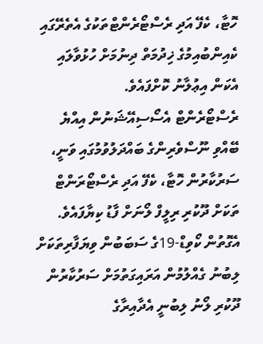ހޮޓާ، ކެފޭ އަދި ރެސްޓޯރެންޓްތަކުގެ އެތެރޭގައި ކެއިންބުއިމުގެ ޚިދުމަތް ދިނުމަށް ހުޅުވާލައި އެކަން އިޢުލާނު ކޮށްފައެވެ.
ރެސްޓޯރެންޓް އެސޯސިއޭޝަނުން އިއްޔެ ބޭއްވި ނޫސްވެރިންގެ ބައްދަލުވުމުގައި ވަނީ، ސަރުކާރުން ހޮޓާ، ކެފޭ އަދި ރެސްޓޯރަންޓް ތަކަށް ދޫކުރި ރިލީފް ލޯނަށް ފާޑު ކިޔާފައެވެ. އެގޮތުން ކޯވިޑް-19ގެ ސަބަބުން ވިޔަފާރިތަކަށް ލިބުނު ގެއްލުމުން އަރައިގަތުމަށް ސަރުކާރުން ދޫކުރި ލޯނު ލިބުނީ އެދާއިރާގެ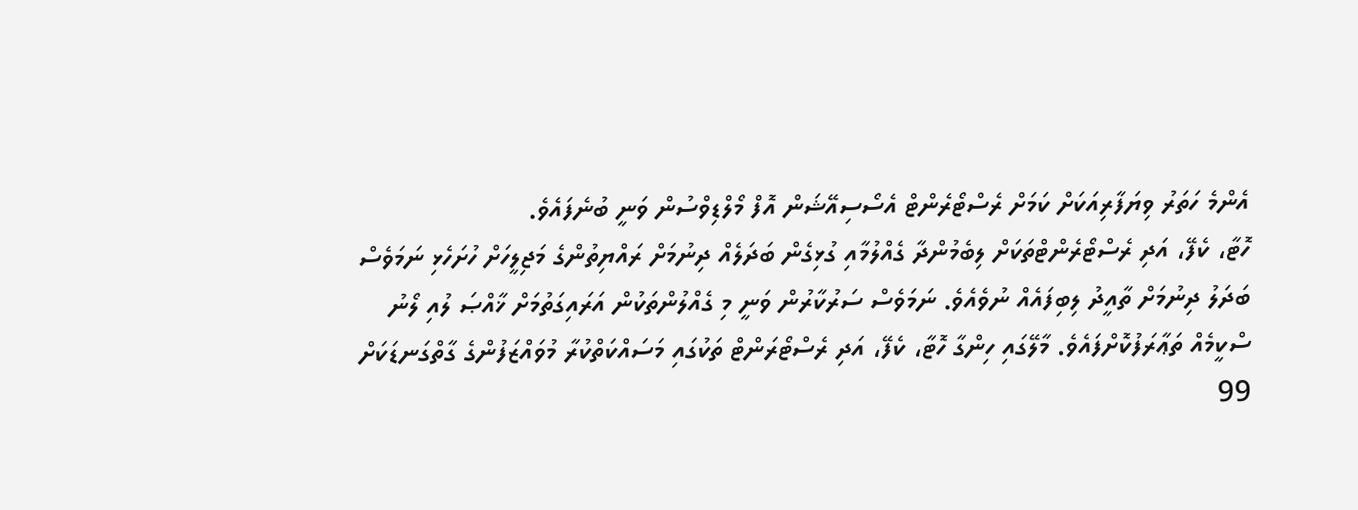އެންމެ ހަތަރު ވިޔަފާރިއަކަށް ކަމަށް ރެސްޓޯރެންޓް އެސޯސިއޭޝަން އޮފް މޯލްޑިވްސުން ވަނީ ބުނެފައެވެ.
ހޮޓާ، ކެފޭ، އަދި ރެސްޓޯރެންޓްތަކަށް ލިބެމުންދާ ގެއްލުމާއި ގުޅިގެން ބަދަލެއް ދިނުމަށް ރައްޔިތުންގެ މަޖިލީހަށް ހުށަހެޅި ނަމަވެސް ބަދަލު ދިނުމަށް ތާއީދު ލިބިފައެއް ނުވެއެވެ. ނަމަވެސް ސަރުކާރުން ވަނީ މި ގެއްލުންތަކުން އަރައިގަތުމަށް ޚާއްޞަ ލުއި ލޯނު ސްކީމެއް ތަޢާރަފުކޮށްފައެވެ. މާލޭގައި ހިންގާ ހޮޓާ، ކެފޭ، އަދި ރެސްޓޯރަންޓް ތަކުގައި މަސައްކަތްކުރާ މުވައްޒަފުންގެ ގާތްގަނޑަކަށް 99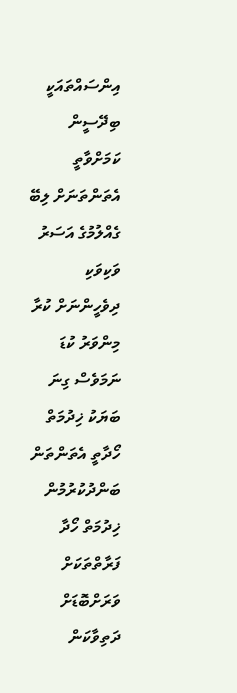އިންސައްތައަކީ ބިދޭސީން ކަމަށްވާތީ އެތަންތަނަށް ލިބޭ ގެއްލުމުގެ އަސަރު ވަކިވަކި ދިވެހީންނަށް ކުރާ މިންވަރު ކުޑަ ނަމަވެސް ގިނަ ބަޔަކު ޚިދުމަތް ހޯދާތީ އެތަންތަން ބަންދުކުރުމުން ޚިދުމަތް ހޯދާ ފަރާތްތަކަށް ވަރަށްބޮޑަށް ދަތިވާކަން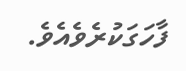ފާހަގަކުރެވެއެވެ.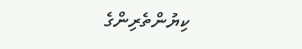ކިޔުންތެރިންގެ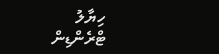ހިޔާލު
ޓްރެންޑިން